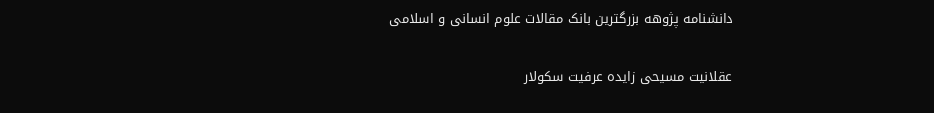دانشنامه پژوهه بزرگترین بانک مقالات علوم انسانی و اسلامی

عقلانیت مسیحی زایده عرفیت سکولار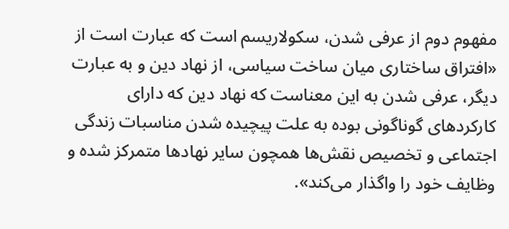مفهوم دوم از عرفی شدن، سکولاریسم است که عبارت است از «افتراق ساختاری میان ساخت سیاسی، از نهاد دین و به عبارت دیگر، عرفی شدن به این معناست که نهاد دین که دارای کارکردهای گوناگونی بوده به علت پیچیده شدن مناسبات زندگی اجتماعی و تخصیص نقش‌ها همچون سایر نهادها متمرکز شده و وظایف خود را واگذار می‌کند».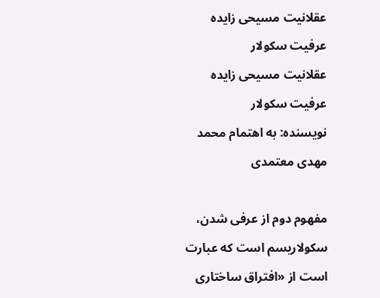عقلانیت مسیحی زایده عرفیت سکولار
عقلانیت مسیحی زایده عرفیت سکولار
نویسنده: به اهتمام محمد مهدی معتمدی

مفهوم دوم از عرفی شدن، سکولاریسم است که عبارت است از «افتراق ساختاری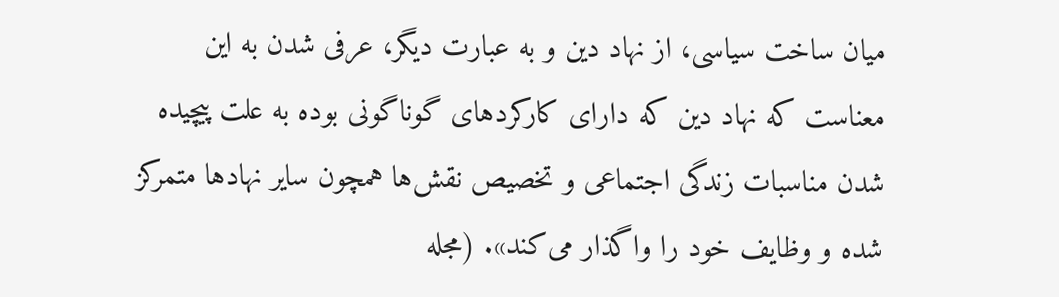میان ساخت سیاسی، از نهاد دین و به عبارت دیگر، عرفی شدن به این معناست که نهاد دین که دارای کارکردهای گوناگونی بوده به علت پیچیده شدن مناسبات زندگی اجتماعی و تخصیص نقش‌ها همچون سایر نهادها متمرکز شده و وظایف خود را واگذار می‌کند». (مجله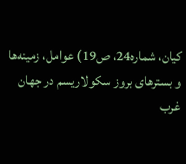کیان، شماره24، ص19) عوامل، زمینه‌ها و بسترهای بروز سکولاریسم در جهان غرب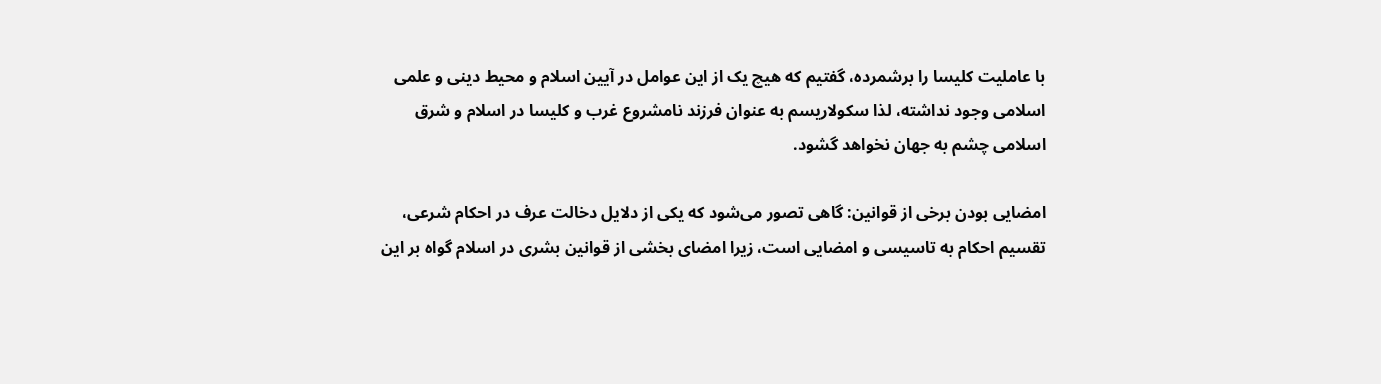با عاملیت کلیسا را برشمرده، گفتیم که هیچ یک از این عوامل در آیین اسلام و محیط دینی و علمی اسلامی وجود نداشته، لذا سکولاریسم به عنوان فرزند نامشروع غرب و کلیسا در اسلام و شرق اسلامی چشم به جهان نخواهد گشود.

امضایی بودن برخی از قوانین: گاهی تصور می‌شود که یکی از دلایل دخالت عرف در احکام شرعی، تقسیم احکام به تاسیسی و امضایی است، زیرا امضای بخشی از قوانین بشری در اسلام گواه بر این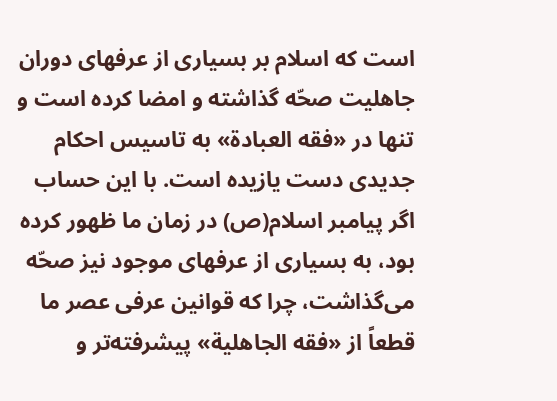است که اسلام بر بسیاری از عرفهای دوران جاهلیت صحّه گذاشته و امضا کرده است و تنها در «فقه العبادة» به تاسیس احکام جدیدی دست یازیده است. با این حساب اگر پیامبر اسلام(ص) در زمان ما ظهور کرده بود، به بسیاری از عرفهای موجود نیز صحّه می‌گذاشت، چرا که قوانین عرفی عصر ما قطعاً از «فقه الجاهلیة» پیشرفته‌تر و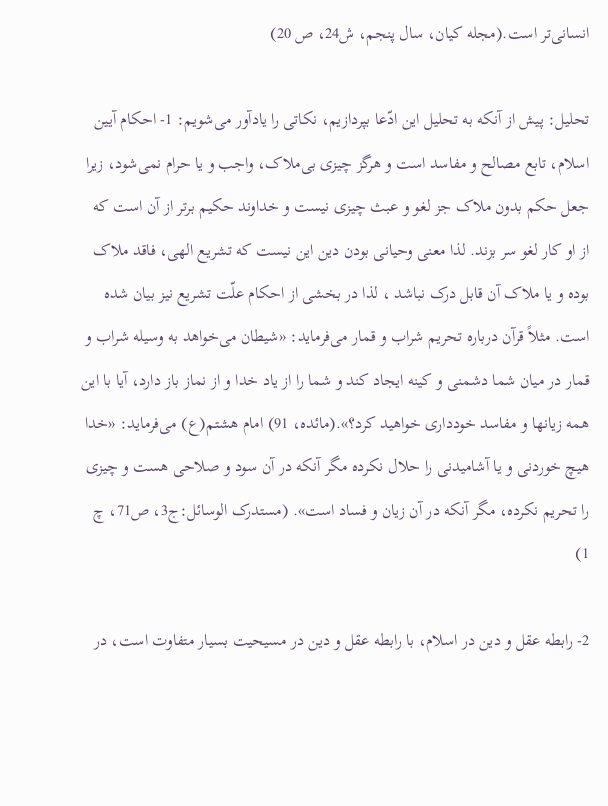انسانی‌تر است.(مجله کیان، سال پنجم، ش24، ص 20)

تحلیل: پیش از آنکه به تحلیل این ادّعا بپردازیم، نکاتی را یادآور می‌شویم: 1- احکام آیین اسلام، تابع مصالح و مفاسد است و هرگز چیزی بی‌ملاک، واجب و یا حرام نمی‌شود، زیرا جعل حکم بدون ملاک جز لغو و عبث چیزی نیست و خداوند حکیم برتر از آن است که از او کار لغو سر بزند. لذا معنی وحیانی بودن دین این نیست که تشریع الهی، فاقد ملاک بوده و یا ملاک آن قابل درک نباشد ، لذا در بخشی از احکام علّت تشریع نیز بیان شده است. مثلاً قرآن درباره تحریم شراب و قمار می‌فرماید: «شیطان می‌خواهد به وسیله شراب و قمار در میان شما دشمنی و کینه ایجاد کند و شما را از یاد خدا و از نماز باز دارد، آیا با این همه زیانها و مفاسد خودداری خواهید کرد؟».(مائده، 91) امام هشتم(ع) می‌فرماید: «خدا هیچ خوردنی و یا آشامیدنی را حلال نکرده مگر آنکه در آن سود و صلاحی هست و چیزی را تحریم نکرده، مگر آنکه در آن زیان و فساد است». (مستدرک الوسائل:ج3، ص71، چ 1)

2- رابطه عقل و دین در اسلام، با رابطه عقل و دین در مسیحیت بسیار متفاوت است، در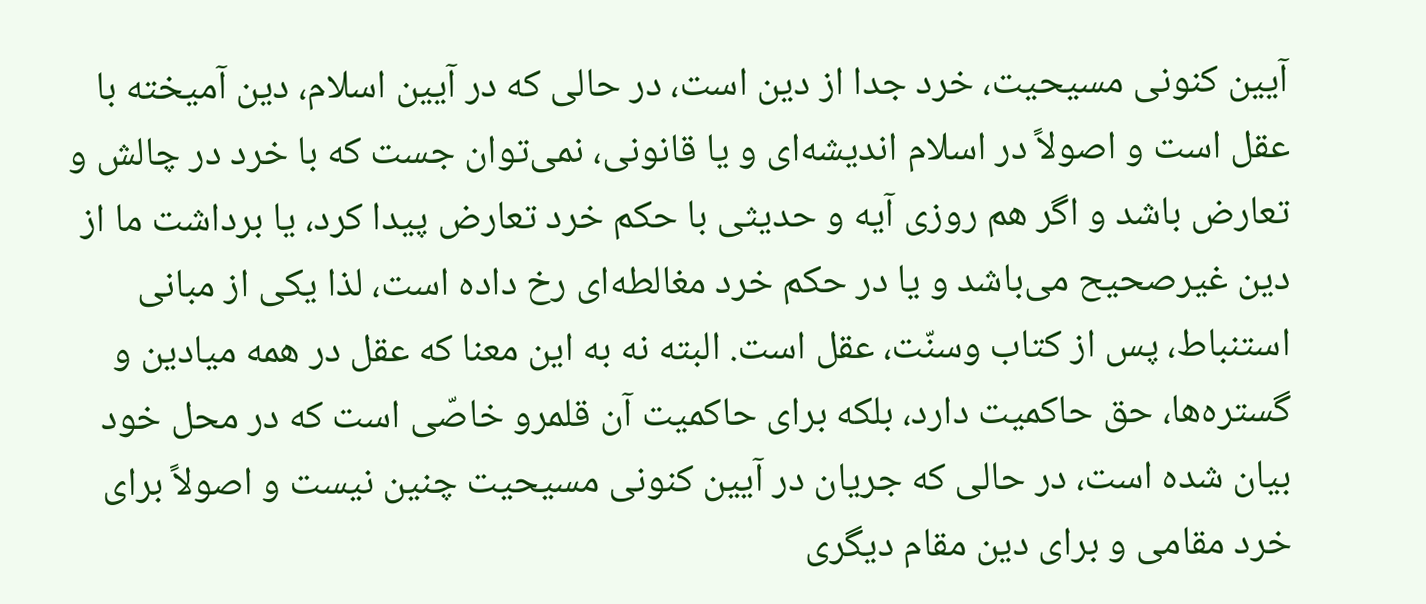آیین کنونی مسیحیت، خرد جدا از دین است، در حالی که در آیین اسلام، دین آمیخته با عقل است و اصولاً در اسلام اندیشه‌ای و یا قانونی، نمی‌توان جست که با خرد در چالش و تعارض باشد و اگر هم روزی آیه و حدیثی با حکم خرد تعارض پیدا کرد، یا برداشت ما از دین غیرصحیح می‌باشد و یا در حکم خرد مغالطه‌ای رخ داده است، لذا یکی از مبانی استنباط، پس از کتاب وسنّت، عقل است. البته نه به این معنا که عقل در همه میادین و گستره‌ها، حق حاکمیت دارد، بلکه برای حاکمیت آن قلمرو خاصّی است که در محل خود بیان شده است، در حالی که جریان در آیین کنونی مسیحیت چنین نیست و اصولاً برای خرد مقامی و برای دین مقام دیگری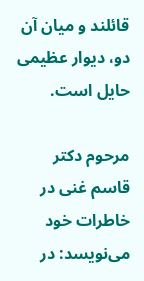قائلند و میان آن دو، دیوار عظیمی حایل است.

مرحوم دکتر قاسم غنی در خاطرات خود می‌نویسد: در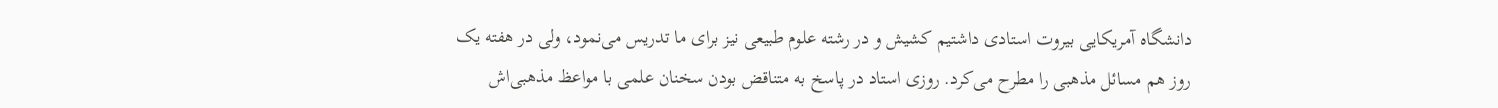دانشگاه آمریکایی بیروت استادی داشتیم کشیش و در رشته علوم طبیعی نیز برای ما تدریس می‌نمود، ولی در هفته یک روز هم مسائل مذهبی را مطرح می‌کرد. روزی استاد در پاسخ به متناقض بودن سخنان علمی با مواعظ مذهبی‌اش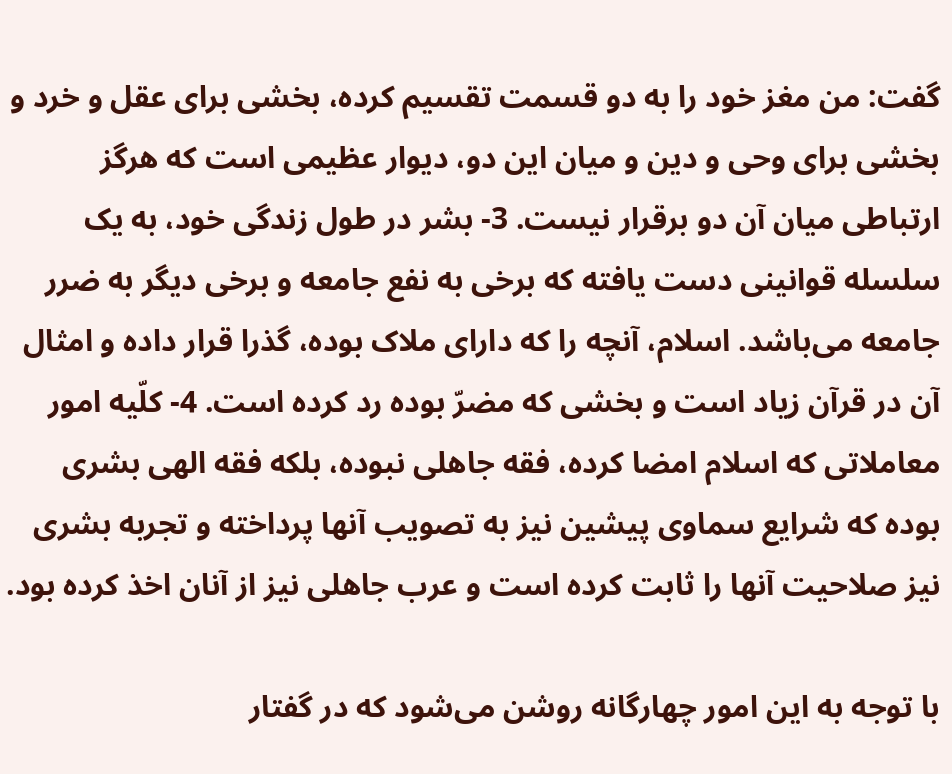گفت: من مغز خود را به دو قسمت تقسیم کرده، بخشی برای عقل و خرد و بخشی برای وحی و دین و میان این دو، دیوار عظیمی است که هرگز ارتباطی میان آن دو برقرار نیست. 3- بشر در طول زندگی خود، به یک سلسله قوانینی دست یافته که برخی به نفع جامعه و برخی دیگر به ضرر جامعه می‌باشد. اسلام، آنچه را که دارای ملاک بوده، گذرا قرار داده و امثال آن در قرآن زیاد است و بخشی که مضرّ بوده رد کرده است. 4- کلّیه امور معاملاتی که اسلام امضا کرده، فقه جاهلی نبوده، بلکه فقه الهی بشری بوده که شرایع سماوی پیشین نیز به تصویب آنها پرداخته و تجربه بشری نیز صلاحیت آنها را ثابت کرده است و عرب جاهلی نیز از آنان اخذ کرده بود.

با توجه به این امور چهارگانه روشن می‌شود که در گفتار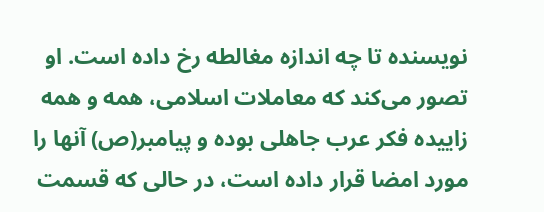نویسنده تا چه اندازه مغالطه رخ داده است. او تصور می‌کند که معاملات اسلامی، همه و همه زاییده فکر عرب جاهلی بوده و پیامبر(ص) آنها را مورد امضا قرار داده است، در حالی که قسمت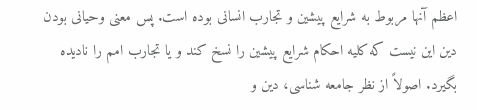اعظم آنها مربوط به شرایع پیشین و تجارب انسانی بوده است. پس معنی وحیانی بودن دین این نیست که کلیه احکام شرایع پیشین را نسخ کند و یا تجارب امم را نادیده بگیرد. اصولاً از نظر جامعه شناسی، دین و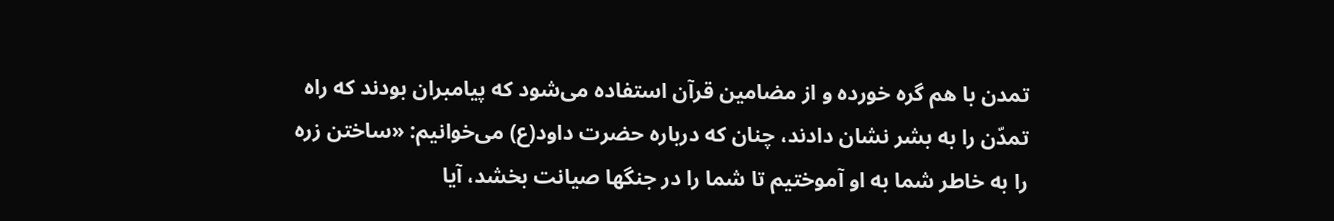تمدن با هم گره خورده و از مضامین قرآن استفاده می‌شود که پیامبران بودند که راه تمدّن را به بشر نشان دادند، چنان که درباره حضرت داود(ع) می‌خوانیم: «ساختن زره را به خاطر شما به او آموختیم تا شما را در جنگها صیانت بخشد، آیا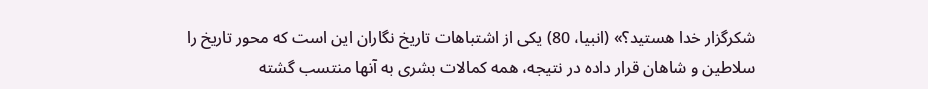شکرگزار خدا هستید؟» (انبیا، 80) یکی از اشتباهات تاریخ نگاران این است که محور تاریخ را سلاطین و شاهان قرار داده در نتیجه، همه کمالات بشری به آنها منتسب گشته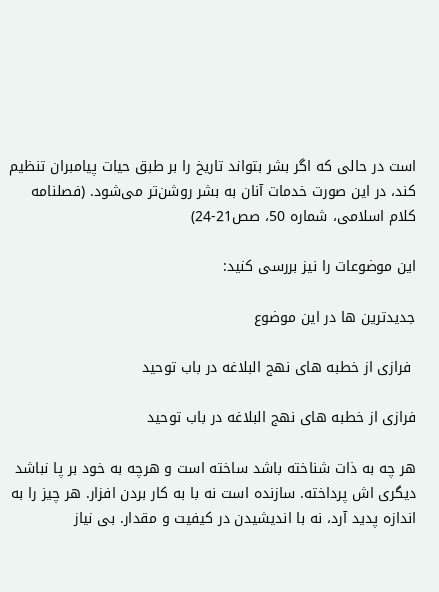است در حالی که اگر بشر بتواند تاریخ را بر طبق حیات پیامبران تنظیم کند، در این صورت خدمات آنان به بشر روشن‌تر می‌شود. (فصلنامه کلام اسلامی، شماره 50، صص21-24)

این موضوعات را نیز بررسی کنید:

جدیدترین ها در این موضوع

 فرازی از خطبه های نهج البلاغه در باب توحید

فرازی از خطبه های نهج البلاغه در باب توحید

هر چه به ذات شناخته باشد ساخته است و هرچه به خود بر پا نباشد ديگرى اش پرداخته. سازنده است نه با به كار بردن افزار. هر چيز را به اندازه پديد آرد، نه با انديشيدن در كيفيت و مقدار. بى نياز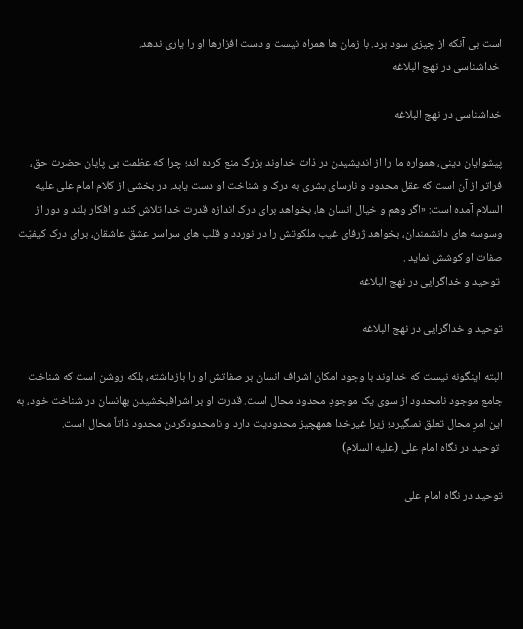است بى آنكه از چيزى سود برد. با زمان ها همراه نيست و دست افزارها او را يارى ندهد.
 خداشناسی در نهج البلاغه

خداشناسی در نهج البلاغه

پیشوایان دینی، همواره ما را از اندیشیدن در ذات خداوند بزرگ منع کرده اند؛ چرا که عظمت بی پایان حضرت حق، فراتر از آن است که عقل محدود و نارسای بشری به درک و شناخت او دست یابد. در بخشی از کلام امام علی علیه السلام آمده است: «اگر وهم و خیال انسان ها، بخواهد برای درک اندازه قدرت خدا تلاش کند و افکار بلند و دور از وسوسه های دانشمندان، بخواهد ژرفای غیب ملکوتش را در نوردد و قلب های سراسر عشق عاشقان، برای درک کیفیّت صفات او کوشش نماید .
 توحید و خداگرایی در نهج البلاغه

توحید و خداگرایی در نهج البلاغه

البته اینگونه نیست که خداوند با وجود امکان اشراف انسان بر صفاتش او را بازداشته، بلکه روشن است که شناخت جامع موجود نامحدود از سوى یک موجودِ محدود محال است. قدرت او بر اشرافبخشیدن بهانسان در شناخت خود، به این امرِ محال تعلق نمىگیرد؛ زیرا غیرخدا همهچیز محدودیت دارد و نامحدودکردن محدود ذاتاً محال است.
 توحید در نگاه امام علی (علیه السلام)

توحید در نگاه امام علی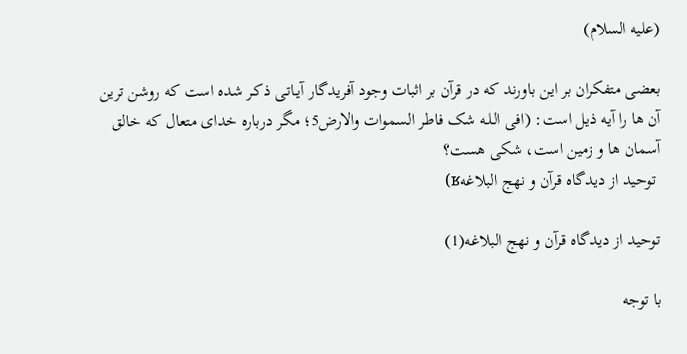(علیه السلام)

بعضی متفکران بر این باورند که در قرآن بر اثبات وجود آفریدگار آیـاتـی ذکـر شده است که روشن ترین آن ها را آیه ذیل است: (افی الـلـه شک فاطر السموات والارض5؛ مگر درباره خدای متعال که خالق آسمان ها و زمین است، شکی هست؟
 توحید از دیدگاه قرآن و نهج البلاغهʁ)

توحید از دیدگاه قرآن و نهج البلاغه(1)

با توجه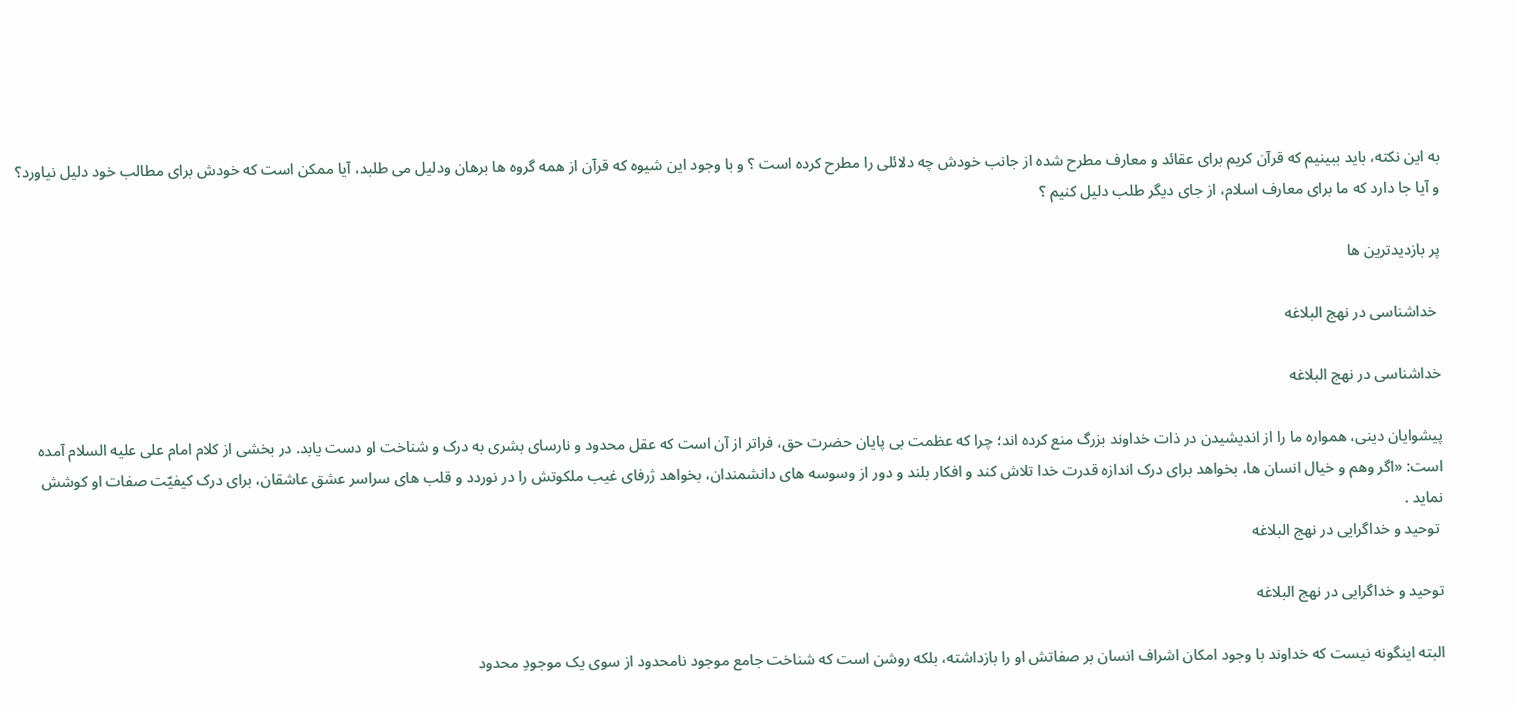به این نکته، باید ببینیم که قرآن کریم برای عقائد و معارف مطرح شده از جانب خودش چه دلائلی را مطرح کرده است ؟ و با وجود این شیوه که قرآن از همه گروه ها برهان ودلیل می طلبد، آیا ممکن است که خودش برای مطالب خود دلیل نیاورد؟ و آیا جا دارد که ما برای معارف اسلام، از جای دیگر طلب دلیل کنیم ؟

پر بازدیدترین ها

 خداشناسی در نهج البلاغه

خداشناسی در نهج البلاغه

پیشوایان دینی، همواره ما را از اندیشیدن در ذات خداوند بزرگ منع کرده اند؛ چرا که عظمت بی پایان حضرت حق، فراتر از آن است که عقل محدود و نارسای بشری به درک و شناخت او دست یابد. در بخشی از کلام امام علی علیه السلام آمده است: «اگر وهم و خیال انسان ها، بخواهد برای درک اندازه قدرت خدا تلاش کند و افکار بلند و دور از وسوسه های دانشمندان، بخواهد ژرفای غیب ملکوتش را در نوردد و قلب های سراسر عشق عاشقان، برای درک کیفیّت صفات او کوشش نماید .
 توحید و خداگرایی در نهج البلاغه

توحید و خداگرایی در نهج البلاغه

البته اینگونه نیست که خداوند با وجود امکان اشراف انسان بر صفاتش او را بازداشته، بلکه روشن است که شناخت جامع موجود نامحدود از سوى یک موجودِ محدود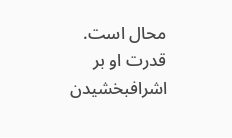محال است. قدرت او بر اشرافبخشیدن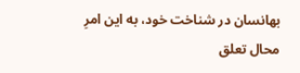بهانسان در شناخت خود، به این امرِ محال تعلق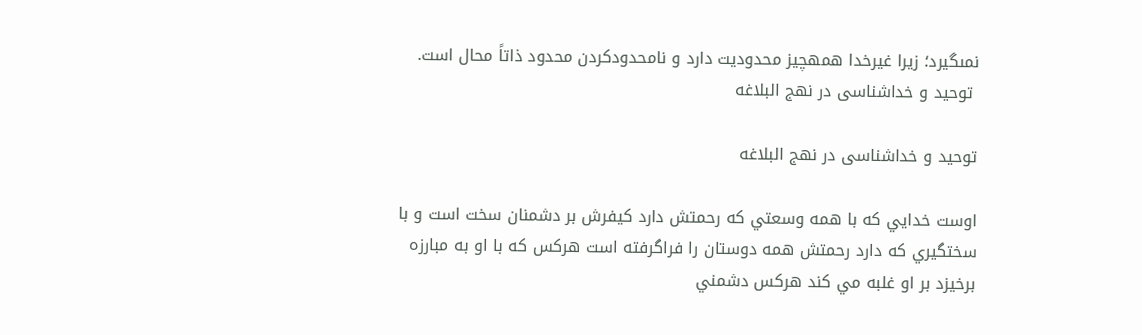نمىگیرد؛ زیرا غیرخدا همهچیز محدودیت دارد و نامحدودکردن محدود ذاتاً محال است.
 توحيد و خداشناسى در نهج البلاغه

توحيد و خداشناسى در نهج البلاغه

اوست خدايي كه با همه وسعتي كه رحمتش دارد كيفرش بر دشمنان سخت است و با سختگيري كه دارد رحمتش همه دوستان را فراگرفته است هركس كه با او به مبارزه برخيزد بر او غلبه مي كند هركس دشمني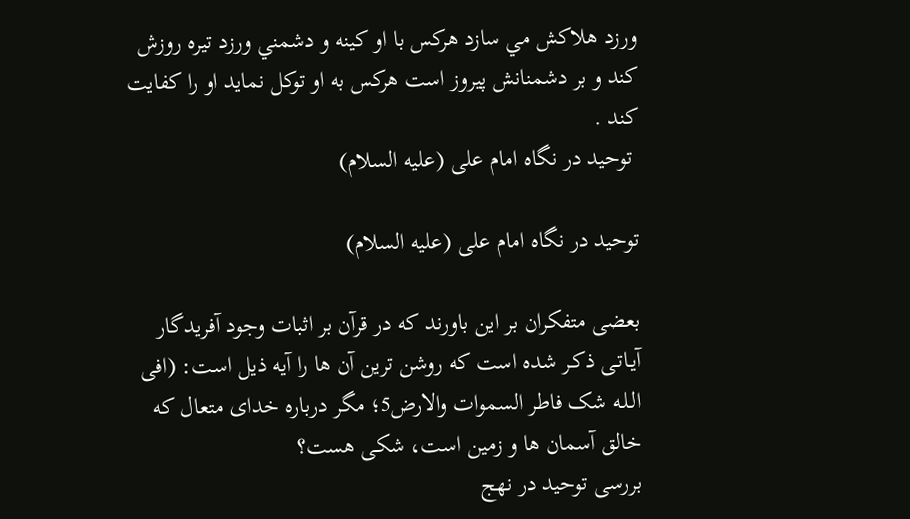ورزد هلاكش مي سازد هركس با او كينه و دشمني ورزد تيره روزش كند و بر دشمنانش پيروز است هركس به او توكل نمايد او را كفايت كند .
 توحید در نگاه امام علی (علیه السلام)

توحید در نگاه امام علی (علیه السلام)

بعضی متفکران بر این باورند که در قرآن بر اثبات وجود آفریدگار آیـاتـی ذکـر شده است که روشن ترین آن ها را آیه ذیل است: (افی الـلـه شک فاطر السموات والارض5؛ مگر درباره خدای متعال که خالق آسمان ها و زمین است، شکی هست؟
بررسی توحيد در نهج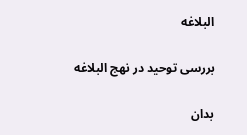البلاغه

بررسی توحيد در نهج البلاغه

بدان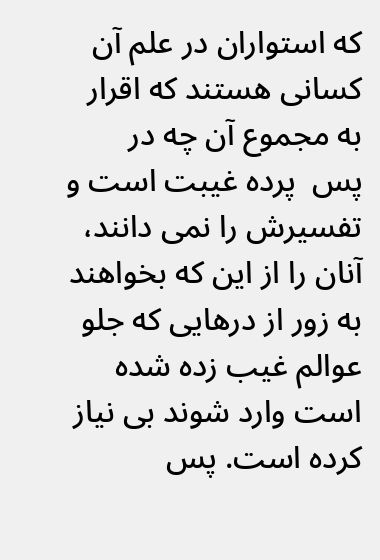كه استواران در علم آن كسانى هستند كه اقرار به مجموع آن چه در پس ‍ پرده غيبت است و تفسيرش را نمى دانند، آنان را از اين كه بخواهند به زور از درهايى كه جلو عوالم غيب زده شده است وارد شوند بى نياز كرده است. پس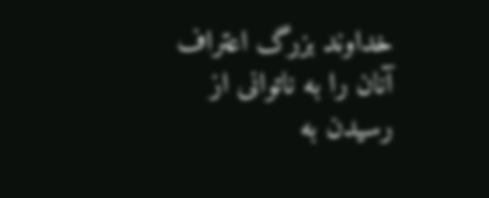خداوند بزرگ اعتراف آنان را به ناتوانى از رسيدن به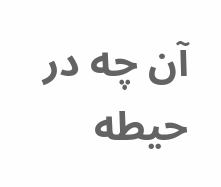آن چه در حيطه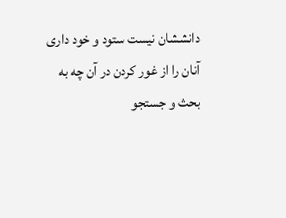دانششان نيست ستود و خود دارى آنان را از غور كردن در آن چه به بحث و جستجو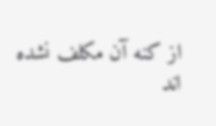از كنه آن مكلف نشده اند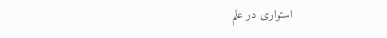استوارى در علم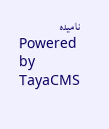ناميده
Powered by TayaCMS